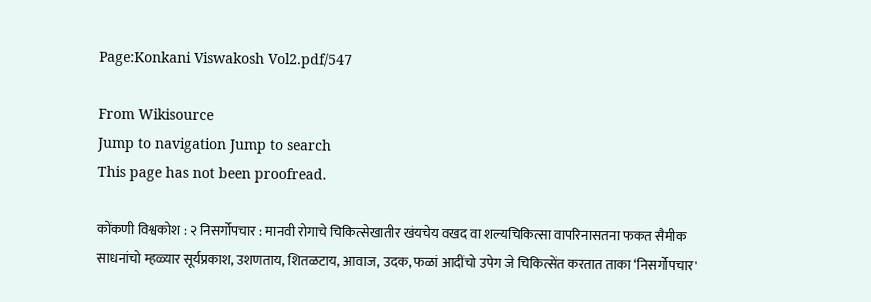Page:Konkani Viswakosh Vol2.pdf/547

From Wikisource
Jump to navigation Jump to search
This page has not been proofread.

कोंकणी विश्वकोश : २ निसर्गोपचार : मानवी रोगाचे चिकित्सेखातीर खंयचेय वखद वा शल्यचिकित्सा वापरिनासतना फकत सैमीक साधनांचो म्हळ्यार सूर्यप्रकाश, उशणताय, शितळटाय, आवाज, उदक, फळां आदींचो उपेग जे चिकित्सेंत करतात ताका ‘निसर्गोपचार'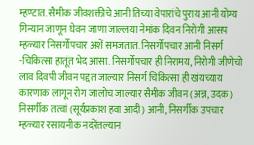म्हण्टात. सैमीक जीवशक्तीचे आनी तिच्या वेपारांचे पुराय आनी योग्य गिन्यान जाणून घेवन जाणा जाल्लया नेमांक दिवन निरोगी आसप म्हळ्यार निसर्गोपचार अशें समजतात. निसर्गोपचार आनी निसर्ग -चिकित्सा हातूंत भेद आसा. निसर्गोपचार ही निरामय, निरोगी जीणेचो लाव दिवपी जीवन पद्दत जाल्यार निसर्ग चिकित्सा ही खंयच्याय कारणाक लागून रोग जालोच जाल्यार सैमीक जीवन (अन्न, उदक) निसर्गीक तत्वां (सूर्यप्रकाश हवा आदी) आनी, निसर्गीक उपचार म्हळ्यार रसायनीक नदरेंतल्यान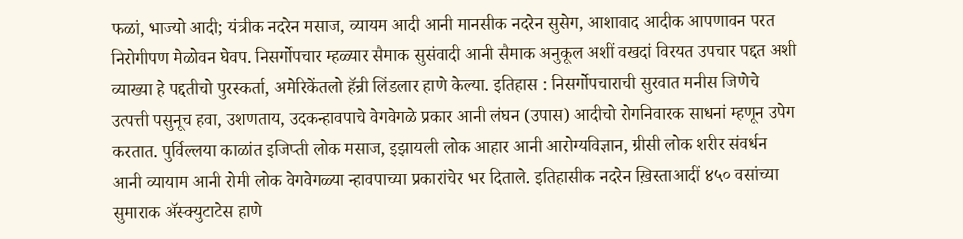फळां, भाज्यो आदी; यंत्रीक नदरेन मसाज, व्यायम आदी आनी मानसीक नदरेन सुसेग, आशावाद आदीक आपणावन परत निरोगीपण मेळोवन घेवप. निसर्गोपचार म्हळ्यार सैमाक सुसंवादी आनी सैमाक अनुकूल अशीं वखदां विरयत उपचार पद्दत अशी व्याख्या हे पद्दतीचो पुरस्कर्ता, अमेरिकेंतलो हॅन्री लिंडलार हाणे केल्या. इतिहास : निसर्गोपचाराची सुरवात मनीस जिणेचे उत्पत्ती पसुनूच हवा, उशणताय, उदकन्हावपाचे वेगवेगळे प्रकार आनी लंघन (उपास) आदीचो रोगनिवारक साधनां म्हणून उपेग करतात. पुर्विल्लया काळांत इजिप्ती लोक मसाज, इझायली लोक आहार आनी आरोग्यविज्ञान, ग्रीसी लोक शरीर संवर्धन आनी व्यायाम आनी रोमी लोक वेगवेगळ्या न्हावपाच्या प्रकारांचेर भर दिताले. इतिहासीक नदरेन ख़िस्ताआदीं ४५० वसांच्या सुमाराक ॲस्क्युटाटेस हाणे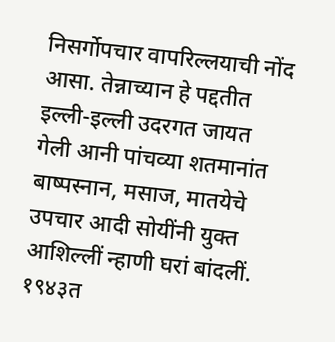निसर्गोपचार वापरिल्लयाची नोंद आसा. तेन्नाच्यान हे पद्दतीत इल्ली-इल्ली उदरगत जायत गेली आनी पांचव्या शतमानांत बाष्पस्नान, मसाज, मातयेचे उपचार आदी सोयींनी युक्त आशिल्लीं न्हाणी घरां बांदलीं. १९४३त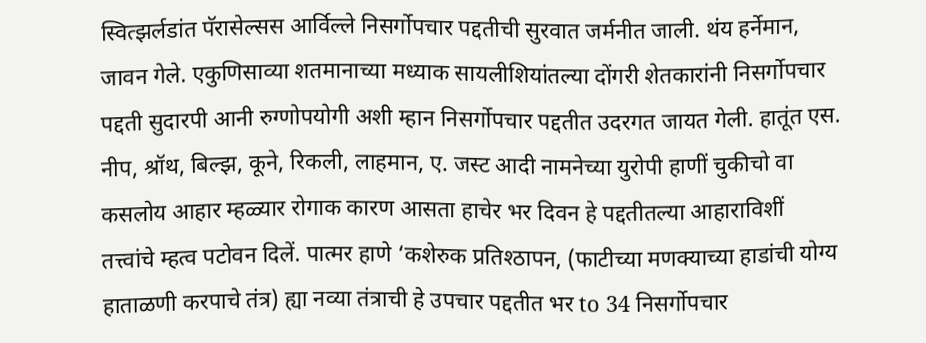स्वित्झर्लडांत पॅरासेल्सस आर्विल्ले निसर्गोपचार पद्दतीची सुरवात जर्मनीत जाली. थंय हर्नेमान, जावन गेले. एकुणिसाव्या शतमानाच्या मध्याक सायलीशियांतल्या दोंगरी शेतकारांनी निसर्गोपचार पद्दती सुदारपी आनी रुग्णोपयोगी अशी म्हान निसर्गोपचार पद्दतीत उदरगत जायत गेली. हातूंत एस. नीप, श्रॉथ, बिल्झ, कूने, रिकली, लाहमान, ए. जस्ट आदी नामनेच्या युरोपी हाणीं चुकीचो वा कसलोय आहार म्हळ्यार रोगाक कारण आसता हाचेर भर दिवन हे पद्दतीतल्या आहाराविशीं तत्त्वांचे म्हत्व पटोवन दिलें. पात्मर हाणे ‘कशेरुक प्रतिश्ठापन, (फाटीच्या मणक्याच्या हाडांची योग्य हाताळणी करपाचे तंत्र) ह्या नव्या तंत्राची हे उपचार पद्दतीत भर to 34 निसर्गोपचार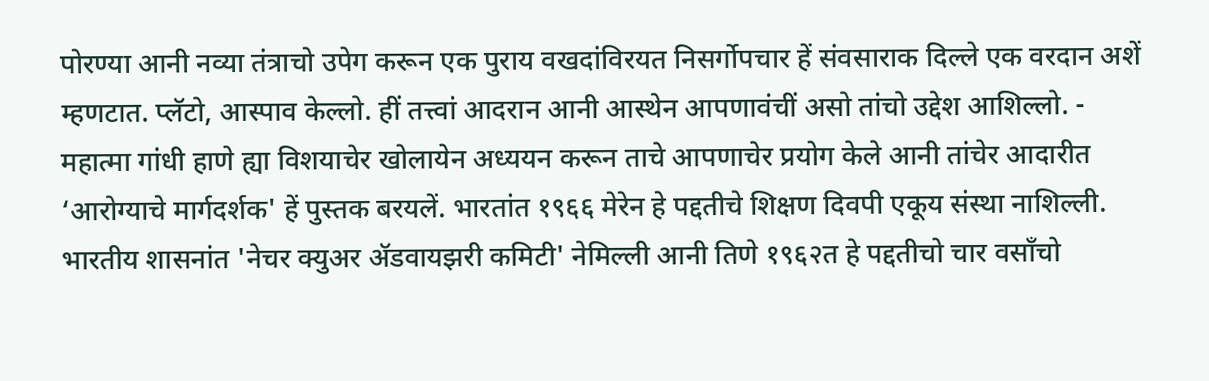पोरण्या आनी नव्या तंत्राचो उपेग करून एक पुराय वखदांविरयत निसर्गोपचार हें संवसाराक दिल्ले एक वरदान अशें म्हणटात. प्लॅटो, आस्पाव केल्लो. हीं तत्त्वां आदरान आनी आस्थेन आपणावंचीं असो तांचो उद्देश आशिल्लो. - महात्मा गांधी हाणे ह्या विशयाचेर खोलायेन अध्ययन करून ताचे आपणाचेर प्रयोग केले आनी तांचेर आदारीत ‘आरोग्याचे मार्गदर्शक' हें पुस्तक बरयलें. भारतांत १९६६ मेरेन हे पद्दतीचे शिक्षण दिवपी एकूय संस्था नाशिल्ली. भारतीय शासनांत 'नेचर क्युअर ॲडवायझरी कमिटी' नेमिल्ली आनी तिणे १९६२त हे पद्दतीचो चार वसाँचो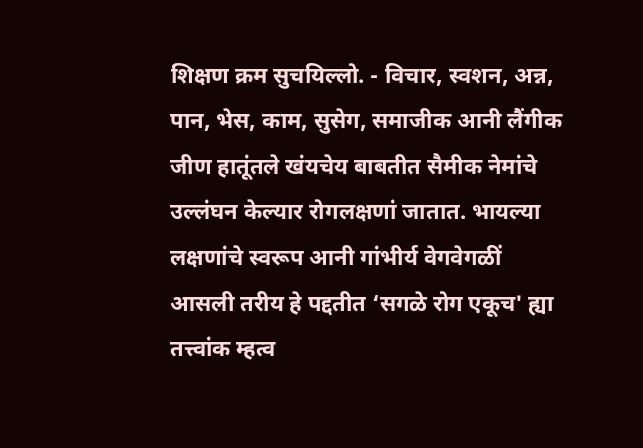शिक्षण क्रम सुचयिल्लो. - विचार, स्वशन, अन्न, पान, भेस, काम, सुसेग, समाजीक आनी लैंगीक जीण हातूंतले खंयचेय बाबतीत सैमीक नेमांचे उल्लंघन केल्यार रोगलक्षणां जातात. भायल्या लक्षणांचे स्वरूप आनी गांभीर्य वेगवेगळीं आसली तरीय हे पद्दतीत ‘सगळे रोग एकूच' ह्या तत्त्वांक म्हत्व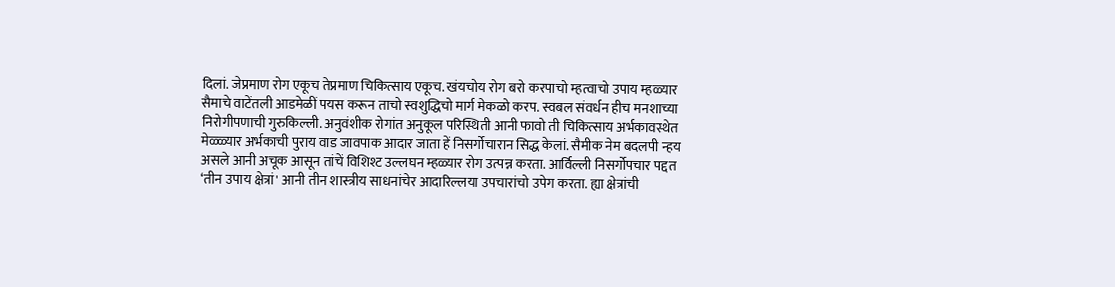दिलां. जेप्रमाण रोग एकूच तेप्रमाण चिकित्साय एकूच. खंयचोय रोग बरो करपाचो म्हत्वाचो उपाय म्हळ्यार सैमाचे वाटेंतली आडमेळीं पयस करून ताचो स्वशुद्धिचो मार्ग मेकळो करप. स्वबल संवर्धन हीच मनशाच्या निरोगीपणाची गुरुकिल्ली. अनुवंशीक रोगांत अनुकूल परिस्थिती आनी फावो ती चिकित्साय अर्भकावस्थेत मेळ्ळ्यार अर्भकाची पुराय वाड जावपाक आदार जाता हें निसर्गोचारान सिद्ध केलां. सैमीक नेम बदलपी न्हय असले आनी अचूक आसून तांचें विशिश्ट उल्लघन म्हळ्यार रोग उत्पन्न करता. आर्विल्ली निसर्गोपचार पद्दत ‘तीन उपाय क्षेत्रां' आनी तीन शास्त्रीय साधनांचेर आदारिल्लया उपचारांचो उपेग करता. ह्या क्षेत्रांची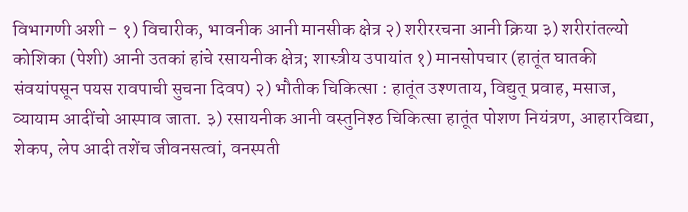विभागणी अशी - १) विचारीक, भावनीक आनी मानसीक क्षेत्र २) शरीररचना आनी क्रिया ३) शरीरांतल्यो कोशिका (पेशी) आनी उतकां हांचे रसायनीक क्षेत्र; शास्त्रीय उपायांत १) मानसोपचार (हातूंत घातकी संवयांपसून पयस रावपाची सुचना दिवप) २) भौतीक चिकित्सा : हातूंत उश्णताय, विद्युत् प्रवाह, मसाज, व्यायाम आदींचो आस्पाव जाता. ३) रसायनीक आनी वस्तुनिश्ठ चिकित्सा हातूंत पोशण नियंत्रण, आहारविद्या, शेकप, लेप आदी तशेंच जीवनसत्वां, वनस्पती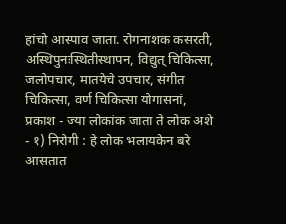हांचो आस्पाव जाता. रोगनाशक कसरती, अस्थिपुनःस्थितीस्थापन, विद्युत् चिकित्सा, जलोपचार, मातयेचे उपचार, संगीत चिकित्सा, वर्ण चिकित्सा योगासनां, प्रकाश - ज्या लोकांक जाता ते लोक अशे - १) निरोगी : हे लोक भलायकेन बरे आसतात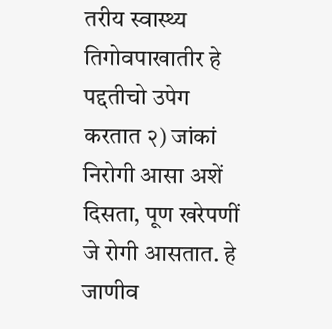तरीय स्वास्थ्य तिगोवपाखातीर हे पद्दतीचो उपेग करतात २) जांकां निरोगी आसा अशें दिसता, पूण खरेपणीं जे रोगी आसतात. हे जाणीव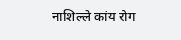नाशिल्ले कांय रोग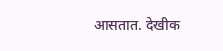आसतात. देखीक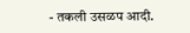- तकली उसळप आदी.